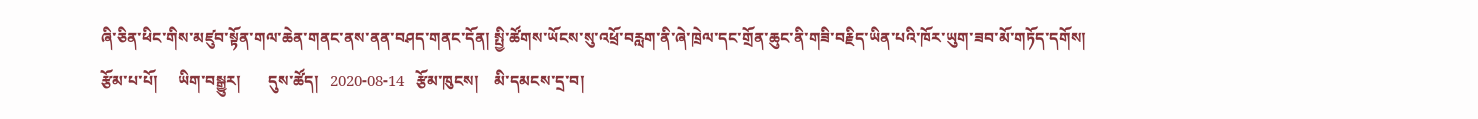ཞི་ཅིན་ཕིང་གིས་མཛུབ་སྟོན་གལ་ཆེན་གནང་ནས་ནན་བཤད་གནང་དོན། སྤྱི་ཚོགས་ཡོངས་སུ་འཕྲོ་བརླག་ནི་ཞེ་ཁྲེལ་དང་གྲོན་ཆུང་ནི་གཟི་བརྗིད་ཡིན་པའི་ཁོར་ཡུག་ཟབ་མོ་གཏོད་དགོས།
རྩོམ་པ་པོ།     ཡིག་བསྒྱུར།       དུས་ཚོད།   2020-08-14   རྩོམ་ཁུངས།    མི་དམངས་དྲ་བ།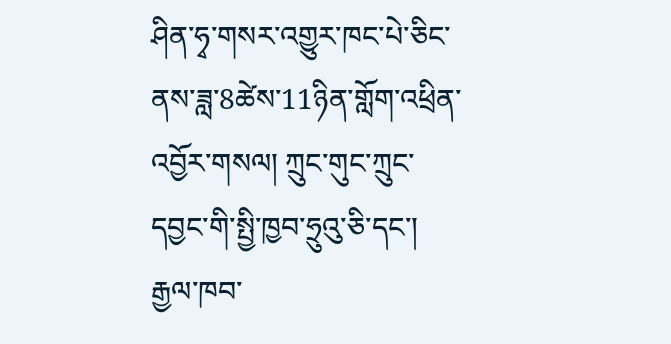ཤིན་ཧྭ་གསར་འགྱུར་ཁང་པེ་ཅིང་ནས་ཟླ་8ཚེས་11ཉིན་གློག་འཕྲིན་འབྱོར་གསལ། ཀྲུང་གུང་ཀྲུང་དབྱང་གི་སྤྱི་ཁྱབ་ཧྲུའུ་ཅི་དང་། རྒྱལ་ཁབ་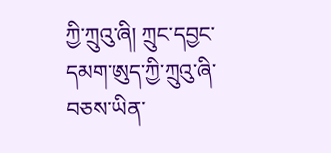ཀྱི་ཀྲུའུ་ཞི། ཀྲུང་དབྱང་དམག་ཨུད་ཀྱི་ཀྲུའུ་ཞི་བཅས་ཡིན་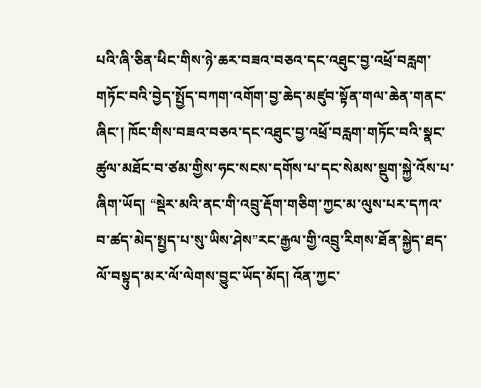པའི་ཞི་ཅིན་ཕིང་གིས་ཉེ་ཆར་བཟའ་བཅའ་དང་འཐུང་བྱ་འཕྲོ་བརླག་གཏོང་བའི་བྱེད་སྤྱོད་བཀག་འགོག་བྱ་ཆེད་མཛུབ་སྟོན་གལ་ཆེན་གནང་ཞིང་། ཁོང་གིས་བཟའ་བཅའ་དང་འཐུང་བྱ་འཕྲོ་བརླག་གཏོང་བའི་སྣང་ཚུལ་མཐོང་བ་ཙམ་གྱིས་ཧང་སངས་དགོས་པ་དང་སེམས་སྡུག་སྐྱེ་འོས་པ་ཞིག་ཡོད། “སྡེར་མའི་ནང་གི་འབྲུ་རྡོག་གཅིག་ཀྱང་མ་ལུས་པར་དཀའ་བ་ཚད་མེད་སྤྱད་པ་སུ་ཡིས་ཤེས”རང་རྒྱལ་གྱི་འབྲུ་རིགས་ཐོན་སྐྱེད་ཐད་ལོ་བསྟུད་མར་ལོ་ལེགས་བྱུང་ཡོད་མོད། འོན་ཀྱང་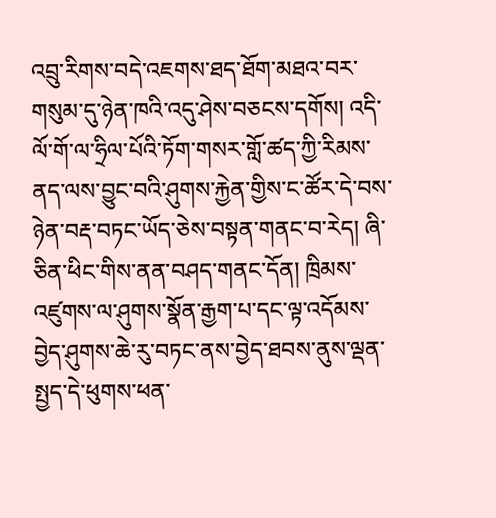འབྲུ་རིགས་བདེ་འཇགས་ཐད་ཐོག་མཐའ་བར་གསུམ་དུ་ཉེན་ཁའི་འདུ་ཤེས་བཅངས་དགོས། འདི་ལོ་གོ་ལ་ཧྲིལ་པོའི་ཏོག་གསར་གློ་ཚད་ཀྱི་རིམས་ནད་ལས་བྱུང་བའི་ཤུགས་རྐྱེན་གྱིས་ང་ཚོར་དེ་བས་ཉེན་བརྡ་བཏང་ཡོད་ཅེས་བསྟན་གནང་བ་རེད། ཞི་ཅིན་ཕིང་གིས་ནན་བཤད་གནང་དོན། ཁྲིམས་འཛུགས་ལ་ཤུགས་སྣོན་རྒྱག་པ་དང་ལྟ་འདོམས་བྱེད་ཤུགས་ཆེ་རུ་བཏང་ནས་བྱེད་ཐབས་ནུས་ལྡན་སྤྱད་དེ་ཕུགས་ཕན་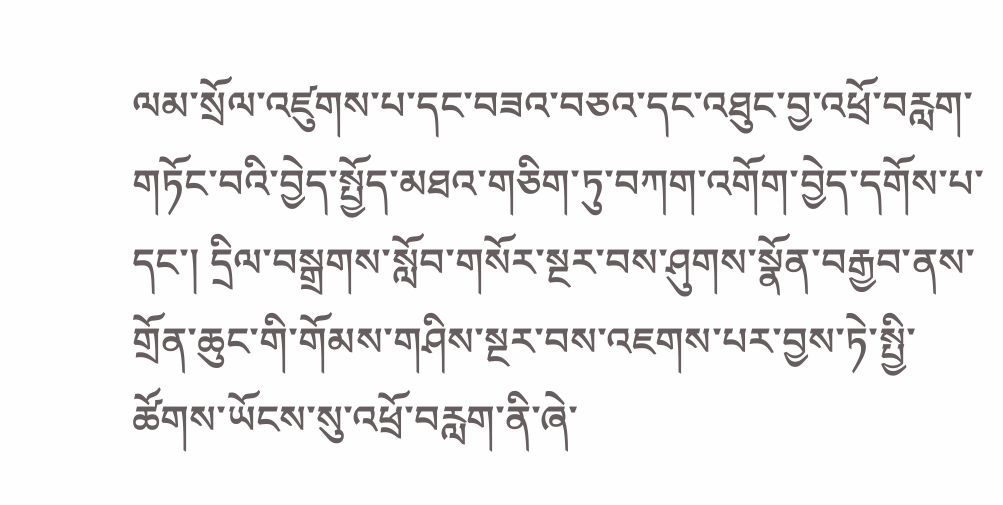ལམ་སྲོལ་འཛུགས་པ་དང་བཟའ་བཅའ་དང་འཐུང་བྱ་འཕྲོ་བརླག་གཏོང་བའི་བྱེད་སྤྱོད་མཐའ་གཅིག་ཏུ་བཀག་འགོག་བྱེད་དགོས་པ་དང་། དྲིལ་བསྒྲགས་སློབ་གསོར་སྔར་བས་ཤུགས་སྣོན་བརྒྱབ་ནས་གྲོན་ཆུང་གི་གོམས་གཤིས་སྔར་བས་འཇགས་པར་བྱས་ཏེ་སྤྱི་ཚོགས་ཡོངས་སུ་འཕྲོ་བརླག་ནི་ཞེ་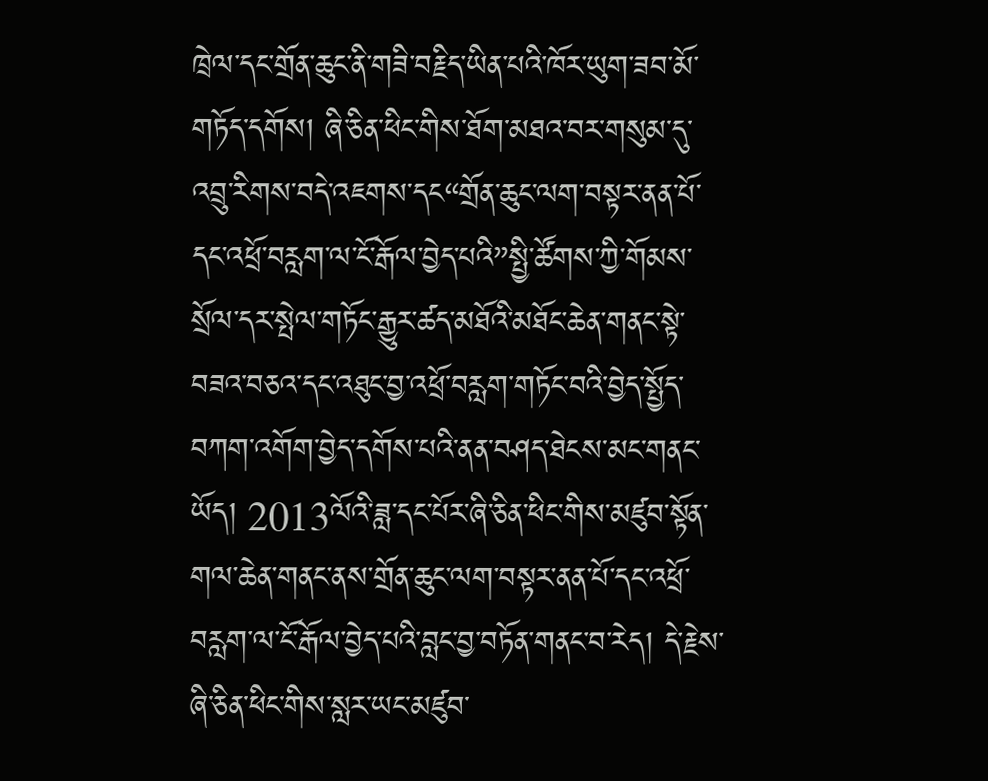ཁྲེལ་དང་གྲོན་ཆུང་ནི་གཟི་བརྗིད་ཡིན་པའི་ཁོར་ཡུག་ཟབ་མོ་གཏོད་དགོས། ཞི་ཅིན་ཕིང་གིས་ཐོག་མཐའ་བར་གསུམ་དུ་འབྲུ་རིགས་བདེ་འཇགས་དང“གྲོན་ཆུང་ལག་བསྟར་ནན་པོ་དང་འཕྲོ་བརླག་ལ་ངོ་རྒོལ་བྱེད་པའི”སྤྱི་ཚོགས་ཀྱི་གོམས་སྲོལ་དར་སྤེལ་གཏོང་རྒྱུར་ཚད་མཐོའི་མཐོང་ཆེན་གནང་སྟེ་བཟའ་བཅའ་དང་འཐུང་བྱ་འཕྲོ་བརླག་གཏོང་བའི་བྱེད་སྤྱོད་བཀག་འགོག་བྱེད་དགོས་པའི་ནན་བཤད་ཐེངས་མང་གནང་ཡོད། 2013ལོའི་ཟླ་དང་པོར་ཞི་ཅིན་ཕིང་གིས་མཛུབ་སྟོན་གལ་ཆེན་གནང་ནས་གྲོན་ཆུང་ལག་བསྟར་ནན་པོ་དང་འཕྲོ་བརླག་ལ་ངོ་རྒོལ་བྱེད་པའི་བླང་བྱ་བཏོན་གནང་བ་རེད། དེ་རྗེས་ཞི་ཅིན་ཕིང་གིས་སླར་ཡང་མཛུབ་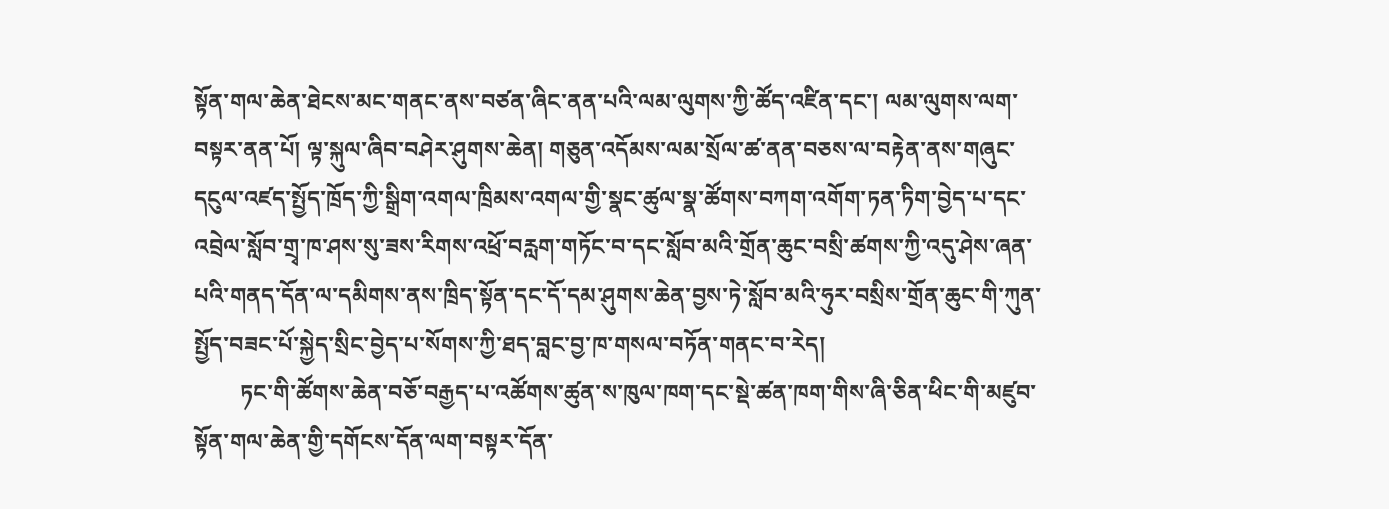སྟོན་གལ་ཆེན་ཐེངས་མང་གནང་ནས་བཙན་ཞིང་ནན་པའི་ལམ་ལུགས་ཀྱི་ཚོད་འཛིན་དང་། ལམ་ལུགས་ལག་བསྟར་ནན་པོ། ལྟ་སྐུལ་ཞིབ་བཤེར་ཤུགས་ཆེན། གཅུན་འདོམས་ལམ་སྲོལ་ཚ་ནན་བཅས་ལ་བརྟེན་ནས་གཞུང་དངུལ་འཛད་སྤྱོད་ཁྲོད་ཀྱི་སྒྲིག་འགལ་ཁྲིམས་འགལ་གྱི་སྣང་ཚུལ་སྣ་ཚོགས་བཀག་འགོག་ཏན་ཏིག་བྱེད་པ་དང་འབྲེལ་སློབ་གྲྭ་ཁ་ཤས་སུ་ཟས་རིགས་འཕྲོ་བརླག་གཏོང་བ་དང་སློབ་མའི་གྲོན་ཆུང་བསྲི་ཚགས་ཀྱི་འདུ་ཤེས་ཞན་པའི་གནད་དོན་ལ་དམིགས་ནས་ཁྲིད་སྟོན་དང་དོ་དམ་ཤུགས་ཆེན་བྱས་ཏེ་སློབ་མའི་ཧུར་བསྲིས་གྲོན་ཆུང་གི་ཀུན་སྤྱོད་བཟང་པོ་སྐྱེད་སྲིང་བྱེད་པ་སོགས་ཀྱི་ཐད་བླང་བྱ་ཁ་གསལ་བཏོན་གནང་བ་རེད།
        ཏང་གི་ཚོགས་ཆེན་བཅོ་བརྒྱད་པ་འཚོགས་ཚུན་ས་ཁུལ་ཁག་དང་སྡེ་ཚན་ཁག་གིས་ཞི་ཅིན་ཕིང་གི་མཛུབ་སྟོན་གལ་ཆེན་གྱི་དགོངས་དོན་ལག་བསྟར་དོན་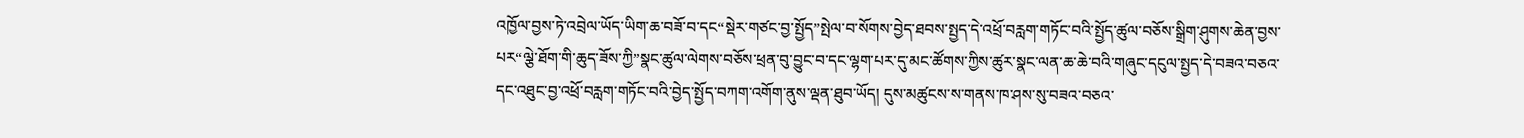འཁྱོལ་བྱས་ཏེ་འབྲེལ་ཡོད་ཡིག་ཆ་བཟོ་བ་དང“སྡེར་གཙང་བྱ་སྤྱོད”སྤེལ་བ་སོགས་བྱེད་ཐབས་སྤྱད་དེ་འཕྲོ་བརླག་གཏོང་བའི་སྤྱོད་ཚུལ་བཅོས་སྒྲིག་ཤུགས་ཆེན་བྱས་པར“ལྕེ་ཐོག་གི་ཆུད་ཟོས་ཀྱི”སྣང་ཚུལ་ལེགས་བཅོས་ཕྲན་བུ་བྱུང་བ་དང་ལྷག་པར་དུ་མང་ཚོགས་ཀྱིས་ཚུར་སྣང་ལན་ཆ་ཆེ་བའི་གཞུང་དངུལ་སྤྱད་དེ་བཟའ་བཅའ་དང་འཐུང་བྱ་འཕྲོ་བརླག་གཏོང་བའི་བྱེད་སྤྱོད་བཀག་འགོག་ནུས་ལྡན་ཐུབ་ཡོད། དུས་མཚུངས་ས་གནས་ཁ་ཤས་སུ་བཟའ་བཅའ་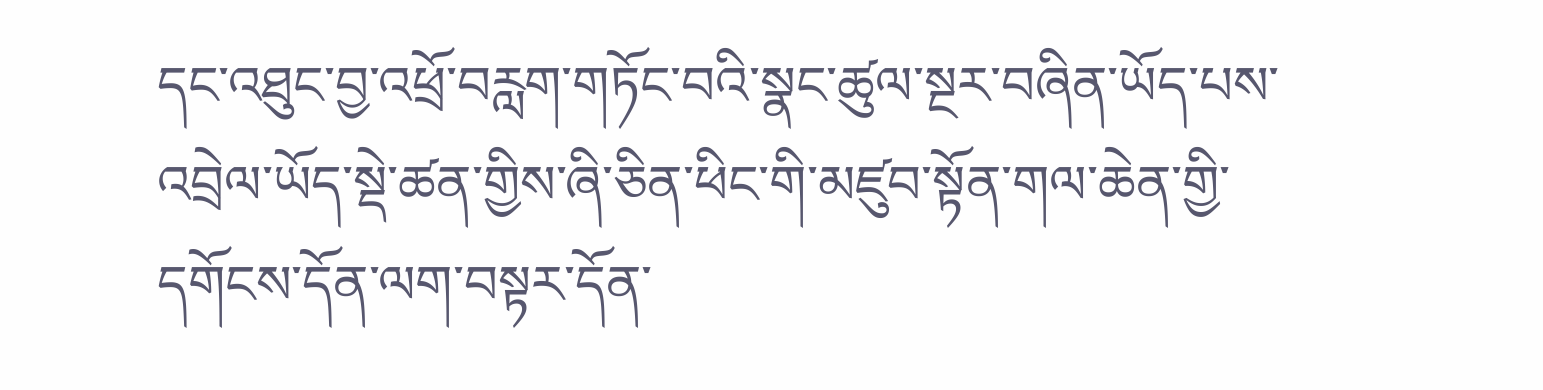དང་འཐུང་བྱ་འཕྲོ་བརླག་གཏོང་བའི་སྣང་ཚུལ་སྔར་བཞིན་ཡོད་པས་འབྲེལ་ཡོད་སྡེ་ཚན་གྱིས་ཞི་ཅིན་ཕིང་གི་མཛུབ་སྟོན་གལ་ཆེན་གྱི་དགོངས་དོན་ལག་བསྟར་དོན་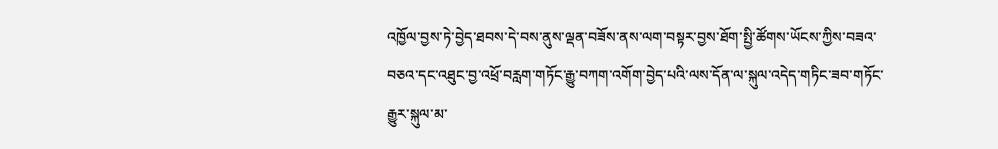འཁྱོལ་བྱས་ཏེ་བྱེད་ཐབས་དེ་བས་ནུས་ལྡན་བཟོས་ནས་ལག་བསྟར་བྱས་ཐོག་སྤྱི་ཚོགས་ཡོངས་ཀྱིས་བཟའ་བཅའ་དང་འཐུང་བྱ་འཕྲོ་བརླག་གཏོང་རྒྱུ་བཀག་འགོག་བྱེད་པའི་ལས་དོན་ལ་སྐུལ་འདེད་གཏིང་ཟབ་གཏོང་རྒྱུར་སྐུལ་མ་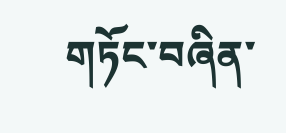གཏོང་བཞིན་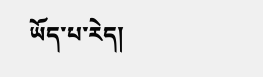ཡོད་པ་རེད།